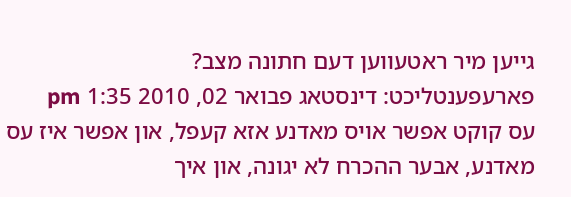גייען מיר ראטעווען דעם חתונה מצב?
פארעפענטליכט: דינסטאג פבואר 02, 2010 1:35 pm
עס קוקט אפשר אויס מאדנע אזא קעפל, און אפשר איז עס מאדנע, אבער ההכרח לא יגונה, און איך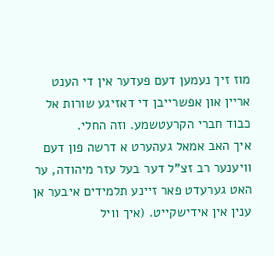מוז זיך נעמען דעם פעדער אין די הענט אריין און אפשרייבן די דאזיגע שורות אל כבוד חברי הקרעטשמע. וזה החלי.
איך האב אמאל געהערט א דרשה פון דעם וויענער רב זצ"ל דער בעל עזר מיהודה, ער האט גערעדט פאר זיינע תלמידים איבער אן ענין אין אידישקייט. (איך וויל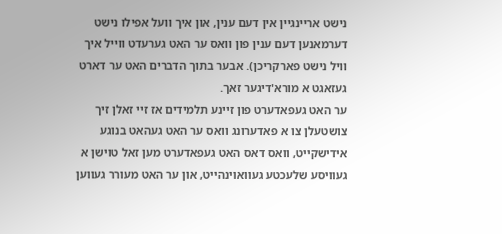נישט אריינגיין אין דעם ענין, און איך וועל אפילו נישט דערמאנען דעם ענין פון וואס ער האט גערעדט ווייל איך וויל נישט פארקריכן). אבער בתוך הדברים האט ער דארט געזאגט א מורא'דיגער זאך.
ער האט געפאדערט פון זיינע תלמידים אז זיי זאלן זיך צושטעלן צו א פאדערונג וואס ער האט געהאט בנוגע אידישקייט, וואס דאס האט געפאדערט מען זאל טוישן א געוויסע שלעכטע געוואוינהייט, און ער האט מעורר געווען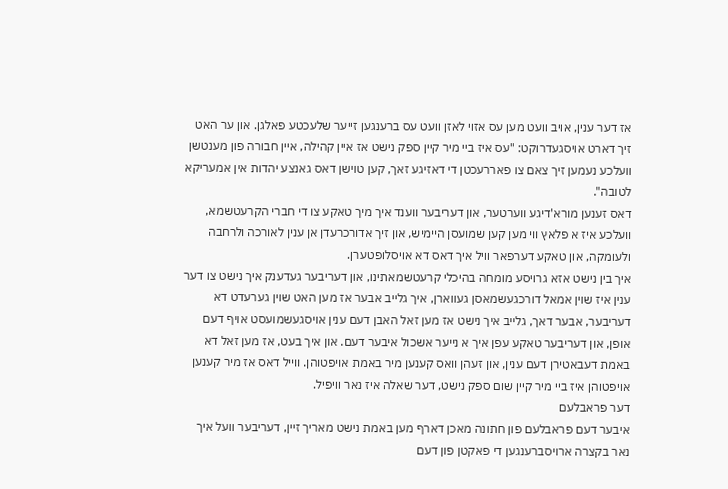אז דער ענין, אויב וועט מען עס אזוי לאזן וועט עס ברענגען זייער שלעכטע פאלגן. און ער האט זיך דארט אויסגעדרוקט: "עס איז ביי מיר קיין ספק נישט אז איין קהילה, איין חבורה פון מענטשן וועלכע נעמען זיך צאם צו פאררעכטן די דאזיגע זאך, קען טוישן דאס גאנצע יהדות אין אמעריקא לטובה".
דאס זענען מורא'דיגע ווערטער, און דעריבער ווענד איך מיך טאקע צו די חברי הקרעטשמא, וועלכע איז א פלאץ ווי מען קען שמועסן היימיש, און זיך אדורכרעדן אן ענין לאורכה ולרחבה ולעומקה, און טאקע דערפאר וויל איך דאס דא אויסלופטערן.
איך בין נישט אזא גרויסע מומחה בהיכלי קרעטשמאתינו, און דעריבער געדענק איך נישט צו דער ענין איז שוין אמאל דורכגעשמאסן געווארן, איך גלייב אבער אז מען האט שוין גערעדט דא דעריבער, אבער דאך, גלייב איך נישט אז מען זאל האבן דעם ענין אויסגעשמועסט אויף דעם אופן, און דעריבער טאקע עפן איך א נייער אשכול איבער דעם. און איך בעט, אז מען זאל דא באמת דעבאטירן דעם ענין, און זעהן וואס קענען מיר באמת אויפטוהן. ווייל דאס אז מיר קענען אויפטוהן איז ביי מיר קיין שום ספק נישט, דער שאלה איז נאר וויפיל.
דער פראבלעם
איבער דעם פראבלעם פון חתונה מאכן דארף מען באמת נישט מאריך זיין, דעריבער וועל איך נאר בקצרה ארויסברענגען די פאקטן פון דעם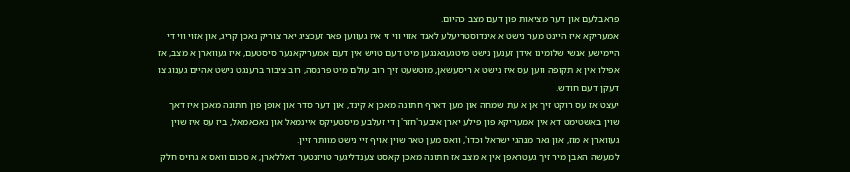פראבלעם און דער מציאות פון דעם מצב כהיום.
אמעריקא איז היינט מער נישט א אינדוסטריעלע לאנד אזוי ווי זי איז געווען פאר זעכציג יאר צוריק נאכן קריג, און אזוי ווי די היימישע אנשי שלומינו אידן זענען נישט מיטגעגאנגען מיט דעם טויש אין דעם אמעריקאנער סיסטעם, איז געווארן א מצב, אז אפילו אין א תקופה ווען עס איז נישט א ריסעשאן, מוטשעט זיך רוב עולם מיט פרנסה, רוב ציבור ברענגט נישט אהיים גענוג צו דעקן דעם חודש.
יעצט אז עס רוקט זיך אן א עת שמחה און מען דארף חתונה מאכן א קינד, און דער סדר און אופן פון חתונה מאכן איז דאך שוין באשטימט דא אין אמעריקא פון פילע יארן איבער'חזר'ן די זעלבע מיסטעיקס איינמאל און נאכאמאל, ביז עס איז שוין געווארן א מוז, און גאר מנהגי ישראל וכדו', וואס מען טאר שוין אויף זיי נישט מוותר זיין.
למעשה האבן מיר זיך געטראפן אין א מצב אז חתונה מאכן קאסט צענדליגער טויזנטער דאללארן, א סכום וואס א גרויס חלק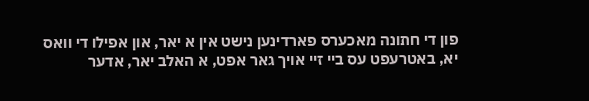פון די חתונה מאכערס פארדינען נישט אין א יאר, און אפילו די וואס יא, באטרעפט עס ביי זיי אויך גאר אפט, א האלב יאר, אדער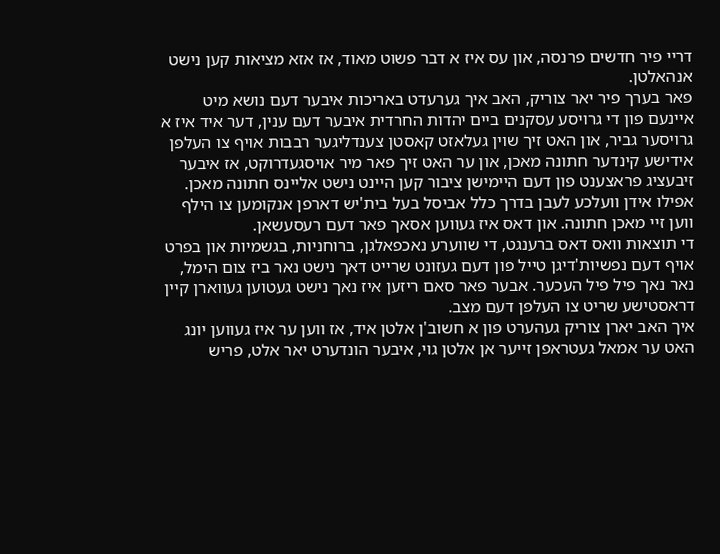דריי פיר חדשים פרנסה, און עס איז א דבר פשוט מאוד, אז אזא מציאות קען נישט אנהאלטן.
פאר בערך פיר יאר צוריק, האב איך גערעדט באריכות איבער דעם נושא מיט איינעם פון די גרויסע עסקנים ביים יהדות החרדית איבער דעם ענין, דער איד איז א גרויסער גביר, און האט זיך שוין געלאזט קאסטן צענדליגער רבבות אויף צו העלפן אידישע קינדער חתונה מאכן, און ער האט זיך פאר מיר אויסגעדרוקט, אז איבער זיבעציג פראצענט פון דעם היימישן ציבור קען היינט נישט אליינס חתונה מאכן. אפילו אידן וועלכע לעבן בדרך כלל אביסל בעל בית'יש דארפן אנקומען צו הילף ווען זיי מאכן חתונה. און דאס איז געווען אסאך פאר דעם רעסעשאן.
די תוצאות וואס דאס ברענגט, די שווערע נאכפאלגן, ברוחניות, בגשמיות און בפרט אויף דעם נפשיות'דיגן טייל פון דעם געזונט שרייט דאך נישט נאר ביז צום הימל, נאר נאך פיל פיל העכער. אבער פאר סאם ריזען איז נאך נישט געטוען געווארן קיין דראסטישע שריט צו העלפן דעם מצב.
איך האב יארן צוריק געהערט פון א חשוב'ן אלטן איד, אז ווען ער איז געווען יונג האט ער אמאל געטראפן זייער אן אלטן גוי, איבער הונדערט יאר אלט, פריש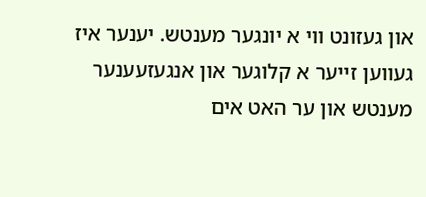און געזונט ווי א יונגער מענטש. יענער איז געווען זייער א קלוגער און אנגעזעענער מענטש און ער האט אים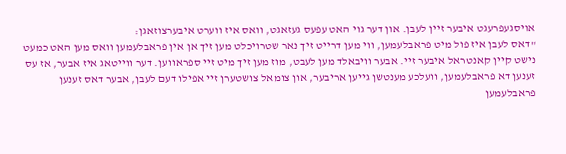אויסגעפרעגט איבער זיין לעבן. און דער גוי האט עפעס געזאגט, וואס איז ווערט איבערצוזאגן:
"דאס לעבן איז פול מיט פראבלעמען, ווי מען דרייט זיך נאר שטרויכלט מען זיך אן אין פראבלעמען וואס מען האט כמעט נישט קיין קאנטראל איבער זיי. אבער וויבאלד מען לעבט, מוז מען זיך מיט זיי ספראווען. דער ווייטאג איז אבער, אז עס זענען דא פראבלעמען, וועלכע מענטשן גייען אריבער, און צומאל צושטערן זיי אפילו דעם לעבן, אבער דאס זענען פראבלעמען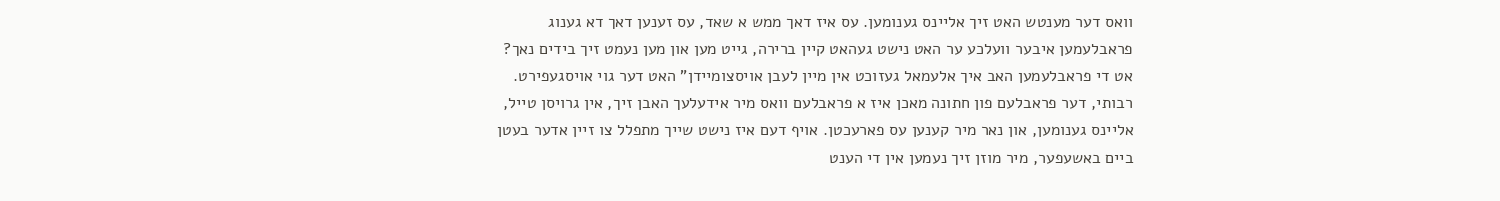וואס דער מענטש האט זיך אליינס גענומען. עס איז דאך ממש א שאד, עס זענען דאך דא גענוג פראבלעמען איבער וועלכע ער האט נישט געהאט קיין ברירה, גייט מען און מען נעמט זיך בידים נאך? אט די פראבלעמען האב איך אלעמאל געזוכט אין מיין לעבן אויסצומיידן" האט דער גוי אויסגעפירט.
רבותי, דער פראבלעם פון חתונה מאכן איז א פראבלעם וואס מיר אידעלעך האבן זיך, אין גרויסן טייל, אליינס גענומען, און נאר מיר קענען עס פארעכטן. אויף דעם איז נישט שייך מתפלל צו זיין אדער בעטן ביים באשעפער, מיר מוזן זיך נעמען אין די הענט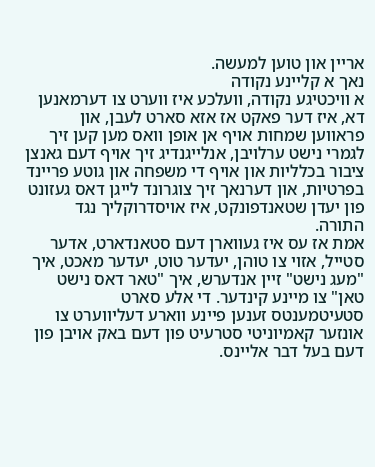אריין און טוען למעשה.
נאך א קליינע נקודה
א וויכטיגע נקודה, וועלכע איז ווערט צו דערמאנען דא, איז דער פאקט אז אזא סארט לעבן, און פראווען שמחות אויף אן אופן וואס מען קען זיך לגמרי נישט ערלויבן, אנלייגנדיג זיך אויף דעם גאנצן ציבור בכלליות און אויף די משפחה און גוטע פריינד בפרטיות, און דערנאך זיך צוגרונד לייגן דאס געזונט פון יעדן שטאנדפונקט, איז אויסדרוקליך נגד התורה.
אמת אז עס איז געווארן דעם סטאנדארט, אדער סטייל, אזוי צו טוהן, יעדער טוט, יעדער מאכט, איך "מעג נישט" זיין אנדערש, איך "טאר דאס נישט טאן" צו מיינע קינדער. די אלע סארט סטעיטמענטס זענען פיינע ווארע דעליווערט צו אונזער קאמיוניטי סטרעיט פון דעם באק אויבן פון דעם בעל דבר אליינס.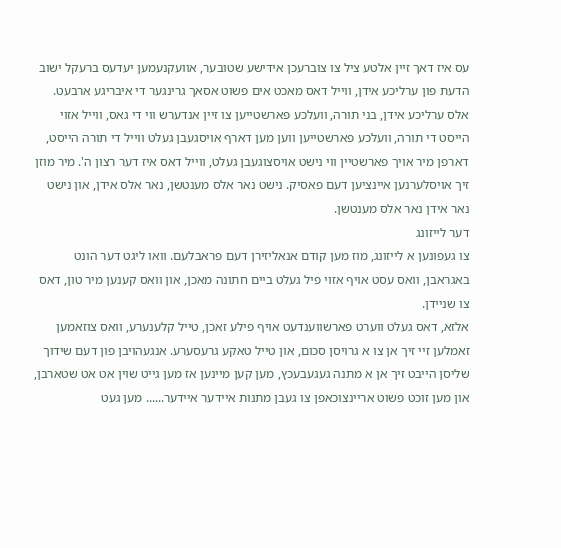עס איז דאך זיין אלטע ציל צו צוברעכן אידישע שטובער, אוועקנעמען יעדעס ברעקל ישוב הדעת פון ערליכע אידן, ווייל דאס מאכט אים פשוט אסאך גרינגער די איבריגע ארבעט.
אלס ערליכע אידן, בני תורה, וועלכע פארשטייען צו זיין אנדערש ווי די גאס, ווייל אזוי הייסט די תורה, וועלכע פארשטייען ווען מען דארף אויסגעבן געלט ווייל די תורה הייסט, דארפן מיר אויך פארשטיין ווי נישט אויסצוגעבן געלט, ווייל דאס איז דער רצון ה'. מיר מוזן זיך אויסלערנען איינציען דעם פאסיק. נישט נאר אלס מענטשן, נאר אלס אידן, און נישט נאר אידן נאר אלס מענטשן.
דער לייזונג
צו געפונען א לייזונג, מוז מען קודם אנאליזירן דעם פראבלעם. וואו ליגט דער הונט באגראבן, וואס עסט אויף אזוי פיל געלט ביים חתונה מאכן, און וואס קענען מיר טון, דאס צו שניידן.
אלזא, דאס געלט ווערט פארשווענדעט אויף פילע זאכן, טייל קלענערע, וואס צוזאמען זאמלען זיי זיך אן צו א גרויסן סכום, און טייל טאקע גרעסערע. אנגעהויבן פון דעם שידוך שליסן הייבט זיך אן א מתנה געגעבעכץ, מען קען מיינען אז מען גייט שוין אט אט שטארבן, און מען זוכט פשוט אריינצוכאפן צו געבן מתנות איידער איידער...... מען געט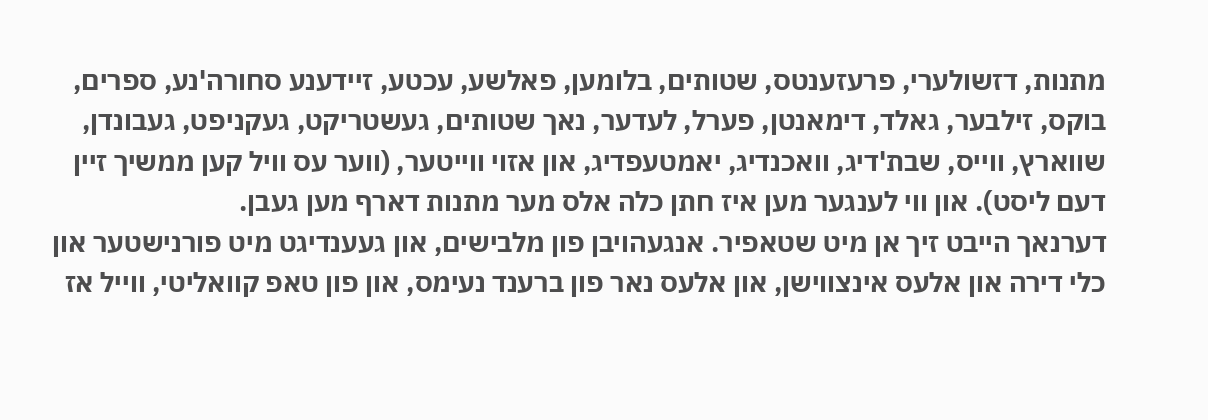מתנות, דזשולערי, פרעזענטס, שטותים, בלומען, פאלשע, עכטע, זיידענע סחורה'נע, ספרים, בוקס, זילבער, גאלד, דימאנטן, פערל, לעדער, נאך שטותים, געשטריקט, געקניפט, געבונדן, שווארץ, ווייס, שבת'דיג, וואכנדיג, יאמטעפדיג, און אזוי ווייטער, (ווער עס וויל קען ממשיך זיין דעם ליסט). און ווי לענגער מען איז חתן כלה אלס מער מתנות דארף מען געבן.
דערנאך הייבט זיך אן מיט שטאפיר. אנגעהויבן פון מלבישים, און געענדיגט מיט פורנישטער און כלי דירה און אלעס אינצווישן, און אלעס נאר פון ברענד נעימס, און פון טאפ קוואליטי, ווייל אז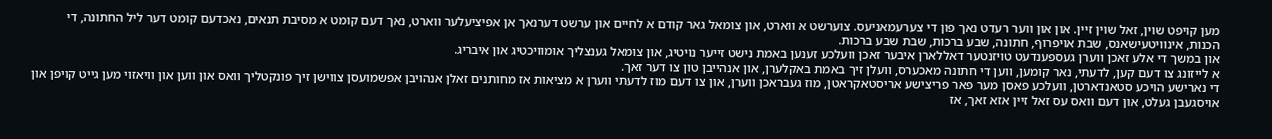מען קויפט שוין, זאל שוין זיין. און און ווער רעדט נאך פון די צערעמאניעס. צוערשט א ווארט, און צומאל גאר קודם א לחיים און ערשט דערנאך אן אפיציעלער ווארט, נאך דעם קומט א מסיבת תנאים, נאכדעם קומט דער ליל החתונה, די הכנות, אינוויטעישאנס, שבת אויפרוף, חתונה, שבע ברכות, שבת שבע ברכות.
און במשך די אלע זאכן ווערן געספענדעט טויזנטער דאללארן איבער זאכן וועלכע זענען באמת נישט זייער נויטיג, און צומאל גענצליך אומוויכטיג און איבריג.
א לייזונג צו דעם קען, לדעתי, נאר קומען, ווען די חתונה מאכערס, וועלן זיך באמת באקלערן, און אנהייבן טון צו דער זאך.
די נארישע הויכע סטאנדארטן, וועלכע פאסן מער פאר פריצישע אריסטאקראטן, מוז געבראכן ווערן, און צו דעם מוז לדעתי ווערן א מציאות אז מחותנים זאלן אנהויבן אפשמועסן צווישן זיך פונקטליך וואס און ווען און וויאזוי מען גייט קויפן און אויסגעבן געלט, און דעם וואס עס זאל זיין אזא זאך, אז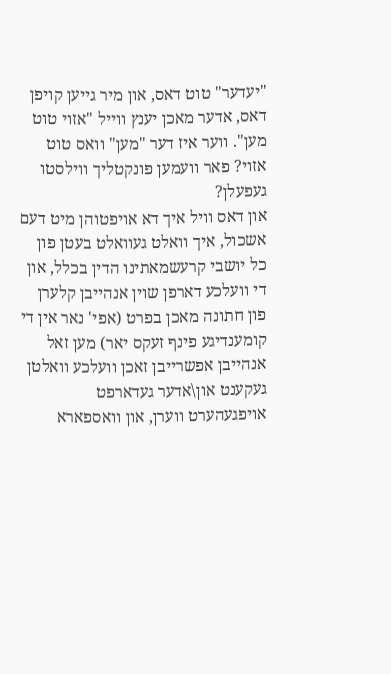"יעדער" טוט דאס, און מיר גייען קויפן דאס, אדער מאכן יענץ ווייל "אזוי טוט מען". ווער איז דער "מען" וואס טוט אזוי? פאר וועמען פונקטליך ווילסטו געפעלן?
און דאס וויל איך דא אויפטוהן מיט דעם אשכול, איך וואלט געוואלט בעטן פון כל יושבי קרעשמאתינו הדין בכלל, און די וועלכע דארפן שוין אנהייבן קלערן פון חתונה מאכן בפרט (אפי' נאר אין די קומענדיגע פינף זעקס יאר) מען זאל אנהייבן אפשרייבן זאכן וועלכע וואלטן געקענט און\אדער געדארפט אויפגעהערט ווערן, און וואספארא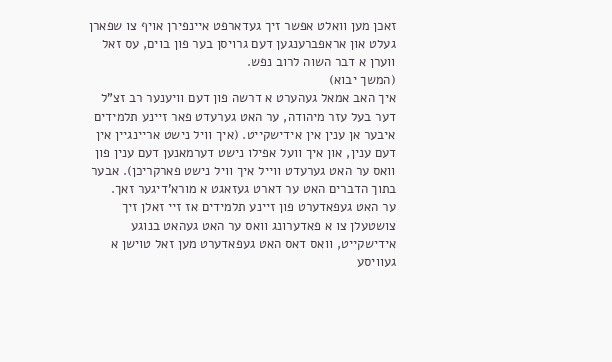זאכן מען וואלט אפשר זיך געדארפט איינפירן אויף צו שפארן געלט און אראפברענגען דעם גרויסן בער פון בוים, עס זאל ווערן א דבר השוה לרוב נפש.
(המשך יבוא)
איך האב אמאל געהערט א דרשה פון דעם וויענער רב זצ"ל דער בעל עזר מיהודה, ער האט גערעדט פאר זיינע תלמידים איבער אן ענין אין אידישקייט. (איך וויל נישט אריינגיין אין דעם ענין, און איך וועל אפילו נישט דערמאנען דעם ענין פון וואס ער האט גערעדט ווייל איך וויל נישט פארקריכן). אבער בתוך הדברים האט ער דארט געזאגט א מורא'דיגער זאך.
ער האט געפאדערט פון זיינע תלמידים אז זיי זאלן זיך צושטעלן צו א פאדערונג וואס ער האט געהאט בנוגע אידישקייט, וואס דאס האט געפאדערט מען זאל טוישן א געוויסע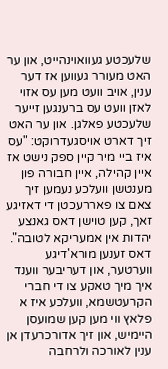שלעכטע געוואוינהייט, און ער האט מעורר געווען אז דער ענין, אויב וועט מען עס אזוי לאזן וועט עס ברענגען זייער שלעכטע פאלגן. און ער האט זיך דארט אויסגעדרוקט: "עס איז ביי מיר קיין ספק נישט אז איין קהילה, איין חבורה פון מענטשן וועלכע נעמען זיך צאם צו פאררעכטן די דאזיגע זאך, קען טוישן דאס גאנצע יהדות אין אמעריקא לטובה".
דאס זענען מורא'דיגע ווערטער, און דעריבער ווענד איך מיך טאקע צו די חברי הקרעטשמא, וועלכע איז א פלאץ ווי מען קען שמועסן היימיש, און זיך אדורכרעדן אן ענין לאורכה ולרחבה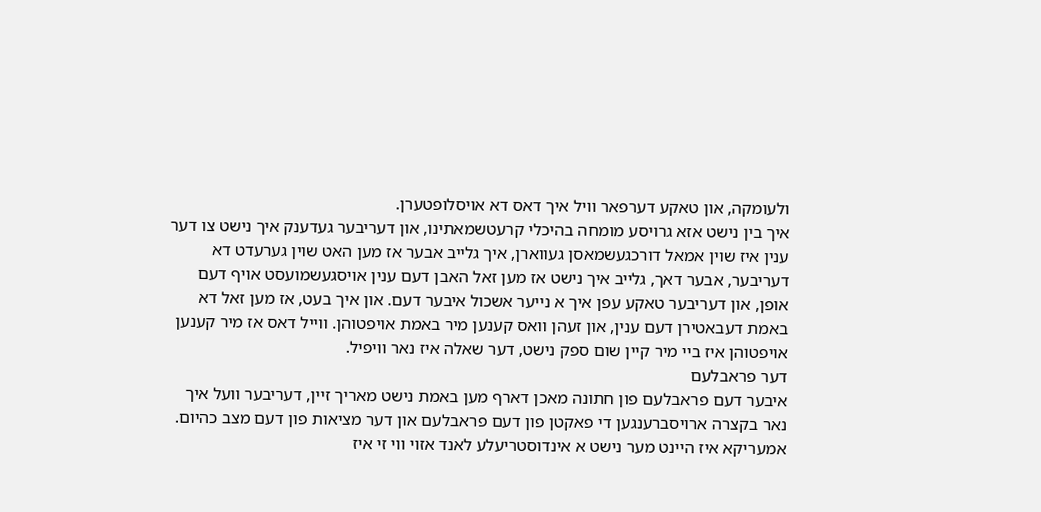ולעומקה, און טאקע דערפאר וויל איך דאס דא אויסלופטערן.
איך בין נישט אזא גרויסע מומחה בהיכלי קרעטשמאתינו, און דעריבער געדענק איך נישט צו דער ענין איז שוין אמאל דורכגעשמאסן געווארן, איך גלייב אבער אז מען האט שוין גערעדט דא דעריבער, אבער דאך, גלייב איך נישט אז מען זאל האבן דעם ענין אויסגעשמועסט אויף דעם אופן, און דעריבער טאקע עפן איך א נייער אשכול איבער דעם. און איך בעט, אז מען זאל דא באמת דעבאטירן דעם ענין, און זעהן וואס קענען מיר באמת אויפטוהן. ווייל דאס אז מיר קענען אויפטוהן איז ביי מיר קיין שום ספק נישט, דער שאלה איז נאר וויפיל.
דער פראבלעם
איבער דעם פראבלעם פון חתונה מאכן דארף מען באמת נישט מאריך זיין, דעריבער וועל איך נאר בקצרה ארויסברענגען די פאקטן פון דעם פראבלעם און דער מציאות פון דעם מצב כהיום.
אמעריקא איז היינט מער נישט א אינדוסטריעלע לאנד אזוי ווי זי איז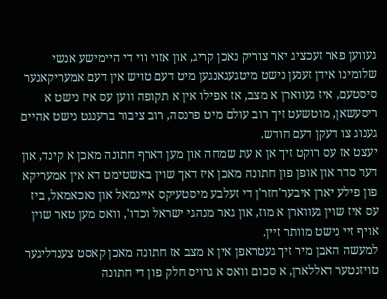געווען פאר זעכציג יאר צוריק נאכן קריג, און אזוי ווי די היימישע אנשי שלומינו אידן זענען נישט מיטגעגאנגען מיט דעם טויש אין דעם אמעריקאנער סיסטעם, איז געווארן א מצב, אז אפילו אין א תקופה ווען עס איז נישט א ריסעשאן, מוטשעט זיך רוב עולם מיט פרנסה, רוב ציבור ברענגט נישט אהיים גענוג צו דעקן דעם חודש.
יעצט אז עס רוקט זיך אן א עת שמחה און מען דארף חתונה מאכן א קינד, און דער סדר און אופן פון חתונה מאכן איז דאך שוין באשטימט דא אין אמעריקא פון פילע יארן איבער'חזר'ן די זעלבע מיסטעיקס איינמאל און נאכאמאל, ביז עס איז שוין געווארן א מוז, און גאר מנהגי ישראל וכדו', וואס מען טאר שוין אויף זיי נישט מוותר זיין.
למעשה האבן מיר זיך געטראפן אין א מצב אז חתונה מאכן קאסט צענדליגער טויזנטער דאללארן, א סכום וואס א גרויס חלק פון די חתונה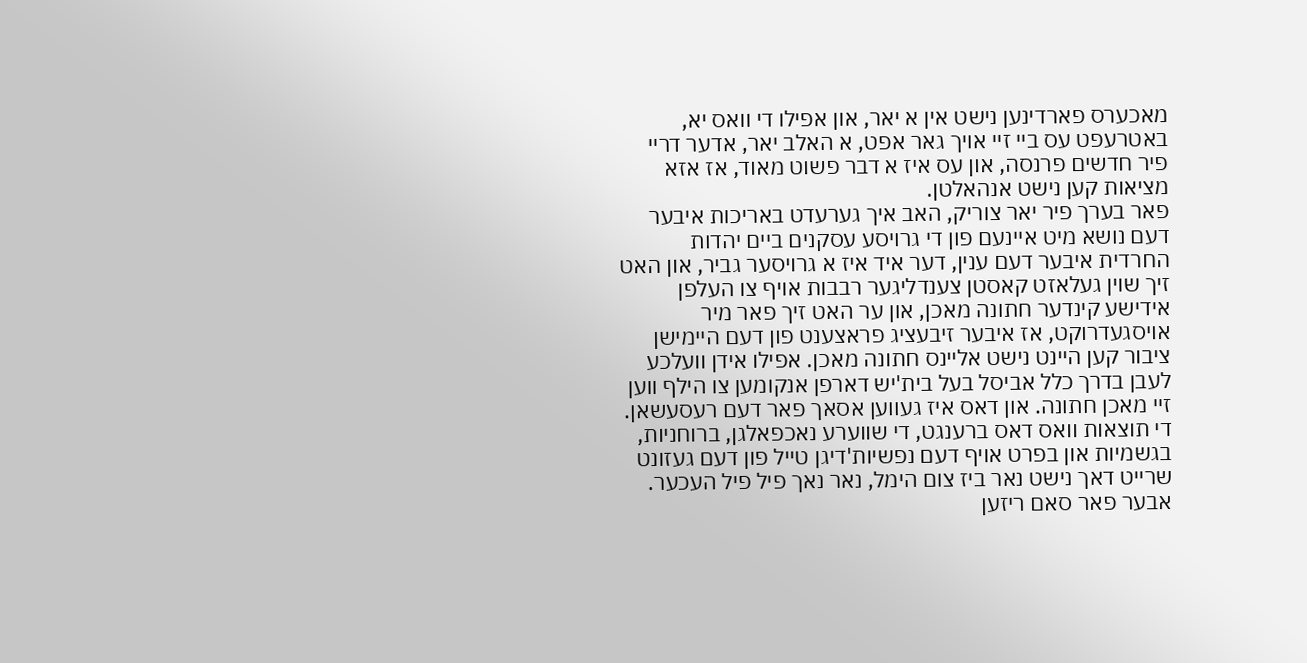מאכערס פארדינען נישט אין א יאר, און אפילו די וואס יא, באטרעפט עס ביי זיי אויך גאר אפט, א האלב יאר, אדער דריי פיר חדשים פרנסה, און עס איז א דבר פשוט מאוד, אז אזא מציאות קען נישט אנהאלטן.
פאר בערך פיר יאר צוריק, האב איך גערעדט באריכות איבער דעם נושא מיט איינעם פון די גרויסע עסקנים ביים יהדות החרדית איבער דעם ענין, דער איד איז א גרויסער גביר, און האט זיך שוין געלאזט קאסטן צענדליגער רבבות אויף צו העלפן אידישע קינדער חתונה מאכן, און ער האט זיך פאר מיר אויסגעדרוקט, אז איבער זיבעציג פראצענט פון דעם היימישן ציבור קען היינט נישט אליינס חתונה מאכן. אפילו אידן וועלכע לעבן בדרך כלל אביסל בעל בית'יש דארפן אנקומען צו הילף ווען זיי מאכן חתונה. און דאס איז געווען אסאך פאר דעם רעסעשאן.
די תוצאות וואס דאס ברענגט, די שווערע נאכפאלגן, ברוחניות, בגשמיות און בפרט אויף דעם נפשיות'דיגן טייל פון דעם געזונט שרייט דאך נישט נאר ביז צום הימל, נאר נאך פיל פיל העכער. אבער פאר סאם ריזען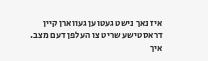איז נאך נישט געטוען געווארן קיין דראסטישע שריט צו העלפן דעם מצב.
איך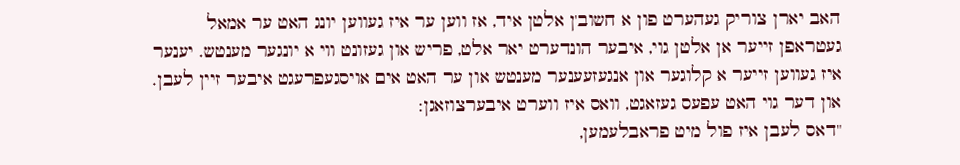האב יארן צוריק געהערט פון א חשוב'ן אלטן איד, אז ווען ער איז געווען יונג האט ער אמאל געטראפן זייער אן אלטן גוי, איבער הונדערט יאר אלט, פריש און געזונט ווי א יונגער מענטש. יענער איז געווען זייער א קלוגער און אנגעזעענער מענטש און ער האט אים אויסגעפרעגט איבער זיין לעבן. און דער גוי האט עפעס געזאגט, וואס איז ווערט איבערצוזאגן:
"דאס לעבן איז פול מיט פראבלעמען,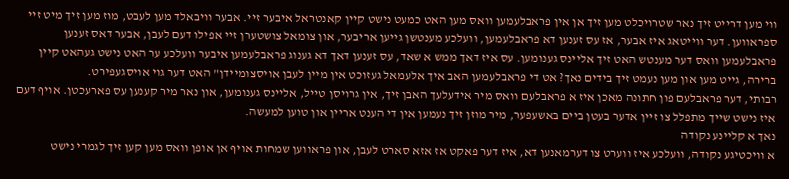ווי מען דרייט זיך נאר שטרויכלט מען זיך אן אין פראבלעמען וואס מען האט כמעט נישט קיין קאנטראל איבער זיי. אבער וויבאלד מען לעבט, מוז מען זיך מיט זיי ספראווען. דער ווייטאג איז אבער, אז עס זענען דא פראבלעמען, וועלכע מענטשן גייען אריבער, און צומאל צושטערן זיי אפילו דעם לעבן, אבער דאס זענען פראבלעמען וואס דער מענטש האט זיך אליינס גענומען. עס איז דאך ממש א שאד, עס זענען דאך דא גענוג פראבלעמען איבער וועלכע ער האט נישט געהאט קיין ברירה, גייט מען און מען נעמט זיך בידים נאך? אט די פראבלעמען האב איך אלעמאל געזוכט אין מיין לעבן אויסצומיידן" האט דער גוי אויסגעפירט.
רבותי, דער פראבלעם פון חתונה מאכן איז א פראבלעם וואס מיר אידעלעך האבן זיך, אין גרויסן טייל, אליינס גענומען, און נאר מיר קענען עס פארעכטן. אויף דעם איז נישט שייך מתפלל צו זיין אדער בעטן ביים באשעפער, מיר מוזן זיך נעמען אין די הענט אריין און טוען למעשה.
נאך א קליינע נקודה
א וויכטיגע נקודה, וועלכע איז ווערט צו דערמאנען דא, איז דער פאקט אז אזא סארט לעבן, און פראווען שמחות אויף אן אופן וואס מען קען זיך לגמרי נישט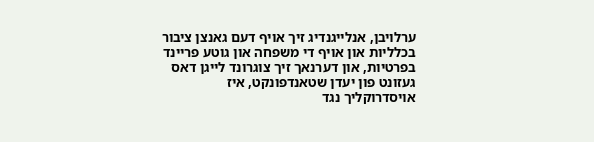ערלויבן, אנלייגנדיג זיך אויף דעם גאנצן ציבור בכלליות און אויף די משפחה און גוטע פריינד בפרטיות, און דערנאך זיך צוגרונד לייגן דאס געזונט פון יעדן שטאנדפונקט, איז אויסדרוקליך נגד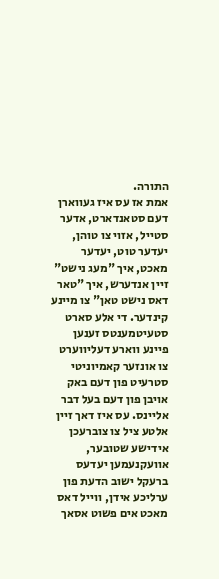התורה.
אמת אז עס איז געווארן דעם סטאנדארט, אדער סטייל, אזוי צו טוהן, יעדער טוט, יעדער מאכט, איך "מעג נישט" זיין אנדערש, איך "טאר דאס נישט טאן" צו מיינע קינדער. די אלע סארט סטעיטמענטס זענען פיינע ווארע דעליווערט צו אונזער קאמיוניטי סטרעיט פון דעם באק אויבן פון דעם בעל דבר אליינס. עס איז דאך זיין אלטע ציל צו צוברעכן אידישע שטובער, אוועקנעמען יעדעס ברעקל ישוב הדעת פון ערליכע אידן, ווייל דאס מאכט אים פשוט אסאך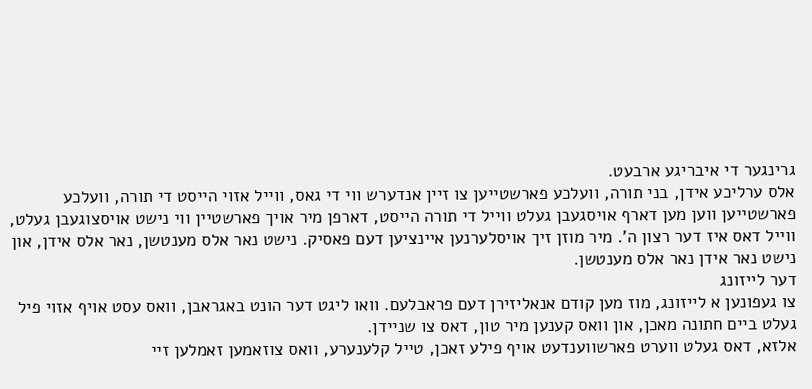גרינגער די איבריגע ארבעט.
אלס ערליכע אידן, בני תורה, וועלכע פארשטייען צו זיין אנדערש ווי די גאס, ווייל אזוי הייסט די תורה, וועלכע פארשטייען ווען מען דארף אויסגעבן געלט ווייל די תורה הייסט, דארפן מיר אויך פארשטיין ווי נישט אויסצוגעבן געלט, ווייל דאס איז דער רצון ה'. מיר מוזן זיך אויסלערנען איינציען דעם פאסיק. נישט נאר אלס מענטשן, נאר אלס אידן, און נישט נאר אידן נאר אלס מענטשן.
דער לייזונג
צו געפונען א לייזונג, מוז מען קודם אנאליזירן דעם פראבלעם. וואו ליגט דער הונט באגראבן, וואס עסט אויף אזוי פיל געלט ביים חתונה מאכן, און וואס קענען מיר טון, דאס צו שניידן.
אלזא, דאס געלט ווערט פארשווענדעט אויף פילע זאכן, טייל קלענערע, וואס צוזאמען זאמלען זיי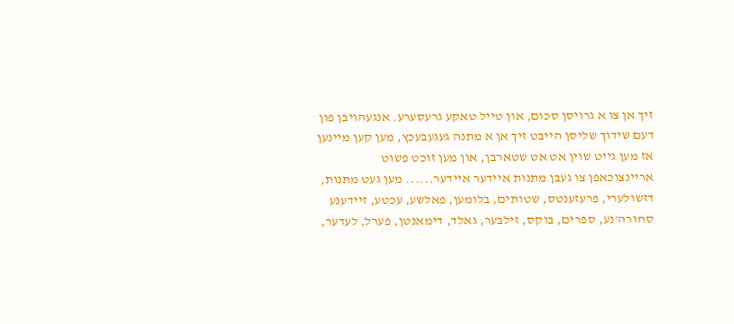זיך אן צו א גרויסן סכום, און טייל טאקע גרעסערע. אנגעהויבן פון דעם שידוך שליסן הייבט זיך אן א מתנה געגעבעכץ, מען קען מיינען אז מען גייט שוין אט אט שטארבן, און מען זוכט פשוט אריינצוכאפן צו געבן מתנות איידער איידער...... מען געט מתנות, דזשולערי, פרעזענטס, שטותים, בלומען, פאלשע, עכטע, זיידענע סחורה'נע, ספרים, בוקס, זילבער, גאלד, דימאנטן, פערל, לעדער,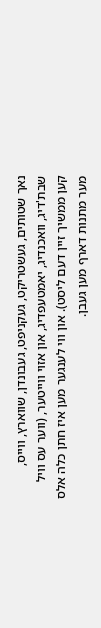נאך שטותים, געשטריקט, געקניפט, געבונדן, שווארץ, ווייס, שבת'דיג, וואכנדיג, יאמטעפדיג, און אזוי ווייטער, (ווער עס וויל קען ממשיך זיין דעם ליסט). און ווי לענגער מען איז חתן כלה אלס מער מתנות דארף מען געבן.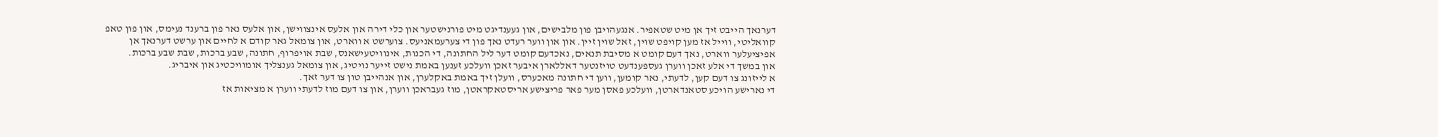דערנאך הייבט זיך אן מיט שטאפיר. אנגעהויבן פון מלבישים, און געענדיגט מיט פורנישטער און כלי דירה און אלעס אינצווישן, און אלעס נאר פון ברענד נעימס, און פון טאפ קוואליטי, ווייל אז מען קויפט שוין, זאל שוין זיין. און און ווער רעדט נאך פון די צערעמאניעס. צוערשט א ווארט, און צומאל גאר קודם א לחיים און ערשט דערנאך אן אפיציעלער ווארט, נאך דעם קומט א מסיבת תנאים, נאכדעם קומט דער ליל החתונה, די הכנות, אינוויטעישאנס, שבת אויפרוף, חתונה, שבע ברכות, שבת שבע ברכות.
און במשך די אלע זאכן ווערן געספענדעט טויזנטער דאללארן איבער זאכן וועלכע זענען באמת נישט זייער נויטיג, און צומאל גענצליך אומוויכטיג און איבריג.
א לייזונג צו דעם קען, לדעתי, נאר קומען, ווען די חתונה מאכערס, וועלן זיך באמת באקלערן, און אנהייבן טון צו דער זאך.
די נארישע הויכע סטאנדארטן, וועלכע פאסן מער פאר פריצישע אריסטאקראטן, מוז געבראכן ווערן, און צו דעם מוז לדעתי ווערן א מציאות אז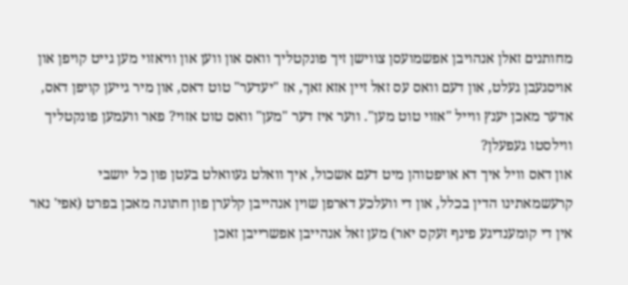מחותנים זאלן אנהויבן אפשמועסן צווישן זיך פונקטליך וואס און ווען און וויאזוי מען גייט קויפן און אויסגעבן געלט, און דעם וואס עס זאל זיין אזא זאך, אז "יעדער" טוט דאס, און מיר גייען קויפן דאס, אדער מאכן יענץ ווייל "אזוי טוט מען". ווער איז דער "מען" וואס טוט אזוי? פאר וועמען פונקטליך ווילסטו געפעלן?
און דאס וויל איך דא אויפטוהן מיט דעם אשכול, איך וואלט געוואלט בעטן פון כל יושבי קרעשמאתינו הדין בכלל, און די וועלכע דארפן שוין אנהייבן קלערן פון חתונה מאכן בפרט (אפי' נאר אין די קומענדיגע פינף זעקס יאר) מען זאל אנהייבן אפשרייבן זאכן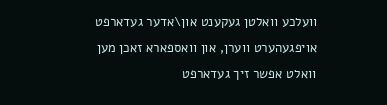וועלכע וואלטן געקענט און\אדער געדארפט אויפגעהערט ווערן, און וואספארא זאכן מען וואלט אפשר זיך געדארפט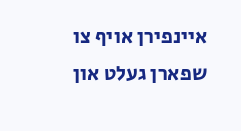איינפירן אויף צו שפארן געלט און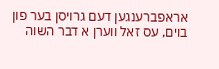אראפברענגען דעם גרויסן בער פון בוים, עס זאל ווערן א דבר השוה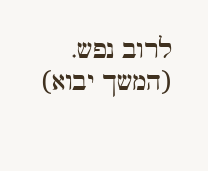לרוב נפש.
(המשך יבוא)